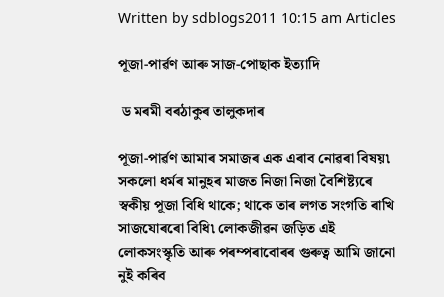Written by sdblogs2011 10:15 am Articles

পূজা-পাৰ্ৱণ আৰু সাজ-পোছাক ইত্যাদি

 ড মৰমী বৰঠাকুৰ তালুকদাৰ

পূজা-পাৰ্ৱণ আমাৰ সমাজৰ এক এৰাব নোৱৰা বিষয়৷ সকলো ধৰ্মৰ মানুহৰ মাজত নিজা নিজা বৈশিষ্ট্যৰে স্বকীয় পূজা বিধি থাকে; থাকে তাৰ লগত সংগতি ৰাখি সাজযোৰৰো বিধি৷ লোকজীৱন জড়িত এই লোকসংস্কৃতি আৰু পৰম্পৰাবোৰৰ গুৰুত্ব আমি জানো নুই কৰিব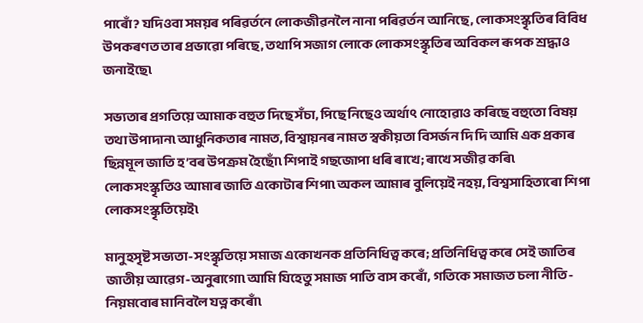পাৰোঁ? যদিওবা সময়ৰ পৰিৱৰ্তনে লোকজীৱনলৈ নানা পৰিৱৰ্তন আনিছে, লোকসংস্কৃতিৰ বিবিধ উপকৰণত তাৰ প্ৰভাৱো পৰিছে, তথাপি সজাগ লোকে লোকসংস্কৃতিৰ অবিকল ৰূপক শ্ৰদ্ধাও জনাইছে৷

সভ্যতাৰ প্ৰগতিয়ে আমাক বহুত দিছে সঁচা, পিছে নিছেও অৰ্থাৎ নোহোৱাও কৰিছে বহুতো বিষয় তথা উপাদান৷ আধুনিকতাৰ নামত, বিশ্বায়নৰ নামত স্বকীয়তা বিসৰ্জন দি দি আমি এক প্ৰকাৰ ছিন্নমূল জাতি হ’বৰ উপক্ৰম হৈছোঁ৷ শিপাই গছজোপা ধৰি ৰাখে; ৰাখে সজীৱ কৰি৷ লোকসংস্কৃতিও আমাৰ জাতি একোটাৰ শিপা৷ অকল আমাৰ বুলিয়েই নহয়, বিশ্বসাহিত্যৰো শিপা লোকসংস্কৃতিয়েই৷

মানুহসৃষ্ট সভ্যতা-সংস্কৃতিয়ে সমাজ একোখনক প্ৰতিনিধিত্ব কৰে; প্ৰতিনিধিত্ব কৰে সেই জাতিৰ জাতীয় আৱেগ-অনুৰাগো৷ আমি যিহেতু সমাজ পাতি বাস কৰোঁ, গতিকে সমাজত চলা নীতি-নিয়মবোৰ মানিবলৈ যত্ন কৰোঁ৷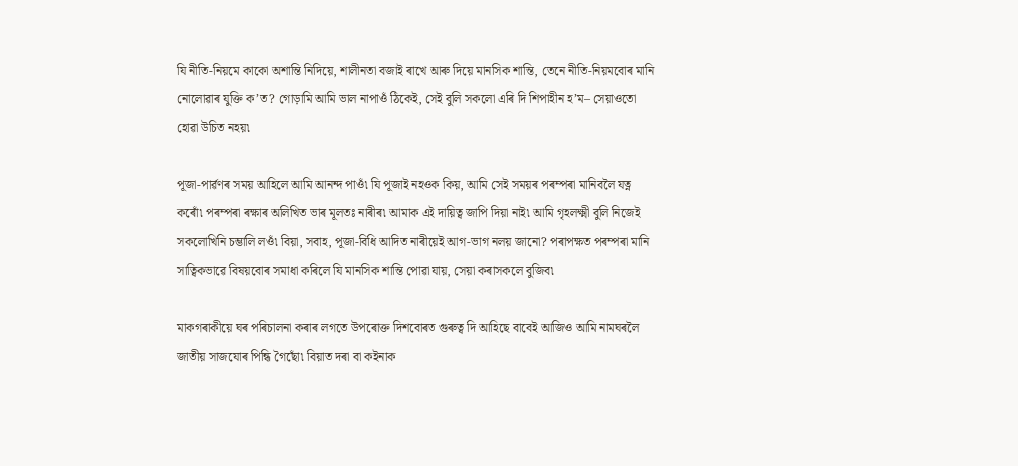যি নীতি-নিয়মে কাকো অশান্তি নিদিয়ে, শালীনতা বজাই ৰাখে আৰু দিয়ে মানসিক শান্তি, তেনে নীতি-নিয়মবোৰ মানি নোলোৱাৰ যুক্তি ক’ত? গোড়ামি আমি ভাল নাপাওঁ ঠিকেই, সেই বুলি সকলো এৰি দি শিপাহীন হ’ম– সেয়াওতো হোৱা উচিত নহয়৷

পূজা-পাৰ্ৱণৰ সময় আহিলে আমি আনন্দ পাওঁ৷ যি পূজাই নহওক কিয়, আমি সেই সময়ৰ পৰম্পৰা মানিবলৈ যত্ন কৰোঁ৷ পৰম্পৰা ৰক্ষাৰ অলিখিত ভাৰ মূলতঃ নাৰীৰ৷ আমাক এই দায়িত্ব জাপি দিয়া নাই৷ আমি গৃহলক্ষ্মী বুলি নিজেই সকলোখিনি চম্ভালি লওঁ৷ বিয়া, সবাহ, পূজা-বিধি আদিত নাৰীয়েই আগ-ভাগ নলয় জানো? পৰাপক্ষত পৰম্পৰা মানি সাত্বিকভাৱে বিষয়বোৰ সমাধা কৰিলে যি মানসিক শান্তি পোৱা যায়, সেয়া কৰাসকলে বুজিব৷

মাকগৰাকীয়ে ঘৰ পৰিচালনা কৰাৰ লগতে উপৰোক্ত দিশবোৰত গুৰুত্ব দি আহিছে বাবেই আজিও আমি নামঘৰলৈ জাতীয় সাজযোৰ পিন্ধি গৈছোঁ৷ বিয়াত দৰা বা কইনাক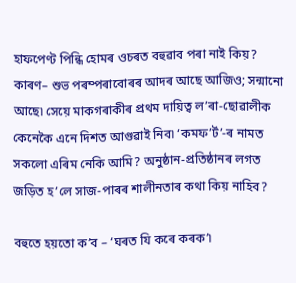হাফপেণ্ট পিন্ধি হোমৰ ওচৰত বহুৱাব পৰা নাই কিয়? কাৰণ– শুভ পৰম্পৰাবোৰৰ আদৰ আছে আজিও; সন্মানো আছে৷ সেয়ে মাকগৰাকীৰ প্ৰথম দায়িত্ব ল’ৰা-ছোৱালীক কেনেকৈ এনে দিশত আগুৱাই নিব৷ ‘কমফ’ৰ্ট’-ৰ নামত সকলো এৰিম নেকি আমি? অনুষ্ঠান-প্ৰতিষ্ঠানৰ লগত জড়িত হ’লে সাজ-পাৰৰ শালীনতাৰ কথা কিয় নাহিব?

বহুতে হয়তো ক’ব – ‘ঘৰত যি কৰে কৰক’৷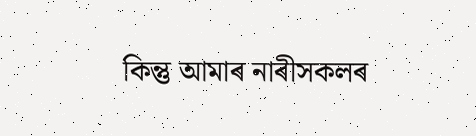কিন্তু আমাৰ নাৰীসকলৰ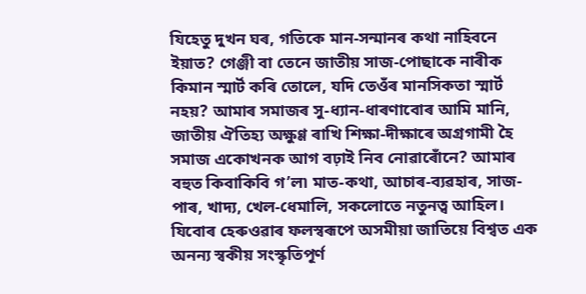যিহেতু দুখন ঘৰ, গতিকে মান-সন্মানৰ কথা নাহিবনে ইয়াত? গেঞ্জী বা তেনে জাতীয় সাজ-পোছাকে নাৰীক কিমান স্মাৰ্ট কৰি তোলে, যদি তেওঁৰ মানসিকতা স্মাৰ্ট নহয়? আমাৰ সমাজৰ সু-ধ্যান-ধাৰণাবোৰ আমি মানি, জাতীয় ঐতিহ্য অক্ষুণ্ণ ৰাখি শিক্ষা-দীক্ষাৰে অগ্ৰগামী হৈ সমাজ একোখনক আগ বঢ়াই নিব নোৱাৰোঁনে? আমাৰ বহুত কিবাকিবি গ’ল৷ মাত-কথা, আচাৰ-ব্যৱহাৰ, সাজ-পাৰ, খাদ্য, খেল-ধেমালি, সকলোতে নতুনত্ব আহিল। যিবোৰ হেৰুওৱাৰ ফলস্বৰূপে অসমীয়া জাতিয়ে বিশ্বত এক অনন্য স্বকীয় সংস্কৃতিপূৰ্ণ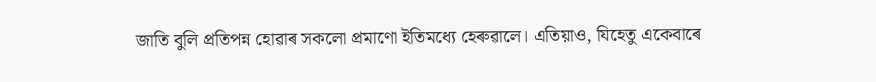জাতি বুলি প্ৰতিপন্ন হোৱাৰ সকলো প্ৰমাণো ইতিমধ্যে হেৰুৱালে। এতিয়াও, যিহেতু একেবাৰে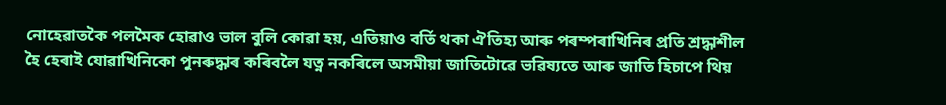নোহেৱাতকৈ পলমৈক হোৱাও ভাল বুলি কোৱা হয়, এতিয়াও বৰ্তি থকা ঐতিহ্য আৰু পৰম্পৰাখিনিৰ প্ৰতি শ্ৰদ্ধাশীল হৈ হেৰাই যোৱাখিনিকো পুনৰুদ্ধাৰ কৰিবলৈ যত্ন নকৰিলে অসমীয়া জাতিটোৱে ভৱিষ্যতে আৰু জাতি হিচাপে থিয়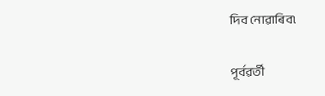দিব নোৱাৰিব৷

পূৰ্বৱৰ্তী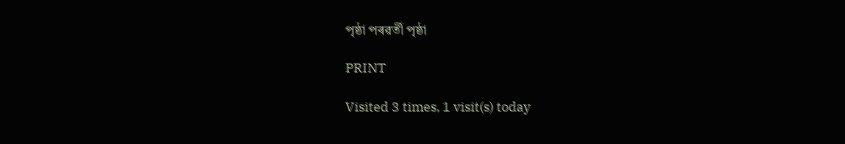পৃষ্ঠা পৰৱৰ্তী পৃষ্ঠা

PRINT

Visited 3 times, 1 visit(s) today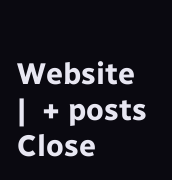Website |  + posts
Close